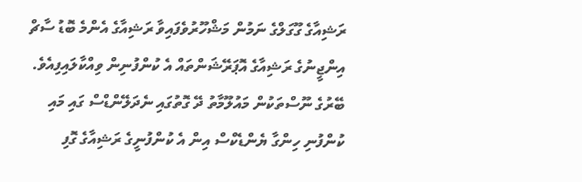ރަޝިއާގެ ގޫގަލްގެ ނަމުން މަޝްހޫރުވެފައިވާ ރަޝިއާގެ އެންމެ ބޮޑު ސާޗް އިންޖީނުގެ ރަޝިއާގެ އޮޕަރޭޝަންތައް އެ ކުންފުނިން ވިއްކާލައިފިއެވެ.
ބޭރުގެ ނޫސްތަކުން މައުލޫމާތު ދޭ ގޮތުގައި ނެދަލޭންޑްސް ގައި މައި ކުންފުނި ހިންގާ ޔެންޑެކްސް އިން އެ ކުންފުނީގެ ރަޝިއާގެ ގޮފި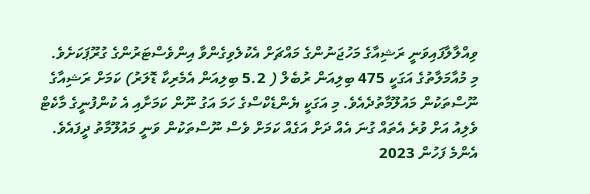ވިއްލާލާފައިވަނީ ރަޝިއާގެ މަހުޖަނުންގެ މައްޗަށް އެކުލެވިގެންވާ އިންވެސްޓަރުންގެ ގުރޫޕަކަށެވެ.
މި މުއާމަލާތުގެ އަގަކީ 475 ބިލިއަން ރުބެލް ( 5.2 ބިލިއަން އެމެރިކާ ޑޮލަރު) ކަމަށް ރަޝިއާގެ ނޫސްތަކުން މައުލޫމާތުދެއެވެ. މި އަގަކީ ޔެންޑެކްސްގެ ހަމަ އަގު ނޫން ކަމަށާއި އެ ކުންފުނީގެ މާކެޓް ވެލިއު އަށް ވުރެ އެތައް ގުނަ އެއް ދަށް އަގެއް ކަމަށް ވެސް ނޫސްތަކުން ވަނީ މައުލޫމާތު ދީފައެވެ.
އެންމެ ފަހުން 2023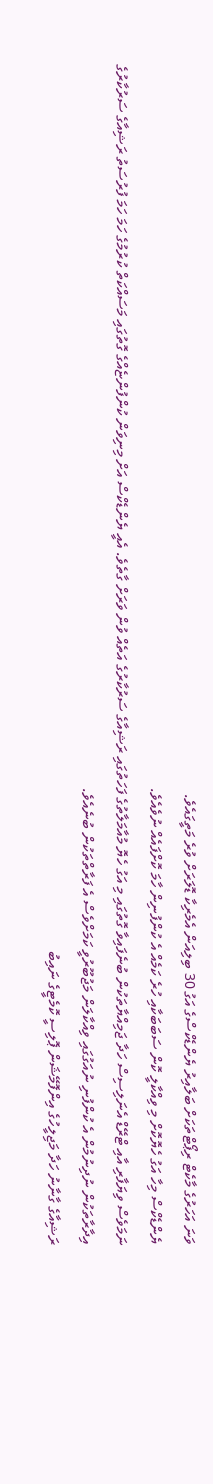ވަނަ އަހަރުގެ މާކެޓް ރިޕޯޓްތަކަށް ބަލާއިރު ޔެންޑެކްސްގެ އަގު 30 ބިލިއަން އެމެރިކާ ޑޮލަރަށް ވުރެ މަތީގައެވެ.
ޔެންޑެކްސް މިހާ އަގު ހެޔޮކޮށް މި ވިއްކާލީ ކޮން ސަބަބަކާއި ހުރެ ކަމެއް އެ ކުންފުނިން ހާމަ ކޮށްފައެއް ނުވެއެވެ.
ނަމަވެސް ވިޔަފާރި އާއި ޓްރޭޑް އެނަލިސިސް ހަދާ ޖަމިއްޔާތަކުން ބުނެފައިވާ ގޮތުގައި މި އަގު ހެޔޮ މުއާމަލާތުގެ ފަހަތުގައި ރަޝިއާގެ ސަރުކާރުގެ އަތެއް ވުން ވަރަށް ގާތެވެ. އެއީ ޔެންޑެކްސް އަށް މިނިވަން ކުންފުންޏެއްގެ ގޮތުގައި މަސައްކަތް ކުރުމުގެ ހަމަ ހަމަ ފުރުސަތު ރަޝިއާގެ ސަރުކާރުގެ އިދާރާތަކުން ނުދިނުމުން އެ ކުންފުނި ނުއަގުގައި ވިއްކާލަން މަޖުބޫރުވީ ކަމަށްވެސް އެ ފަރާތްތަކުން ބުނެއެވެ.
ރަޝިއާގެ ގާނާނު ހަދާ މަޖިލީހުގެ އިންފޮމޭޝަން ޕޮލިސީ ކޮމެޓީގެ ނައިބު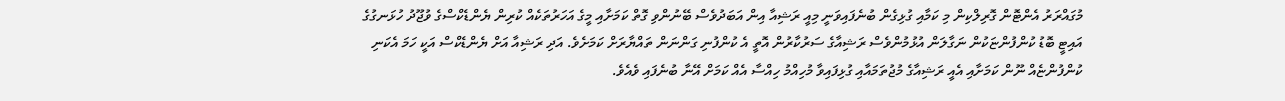މުގައްރަރު އެންޓޮން ގޮރިލްކިން މި ކަމާއި ގުޅިގެން ބުނެފައިވަނީ މިއީ ރަޝިއާ އިން އަބަދުވެސް ބޭނުންވި ގޮތް ކަމަށާއި މީގެ އަހަރުތަކެއް ކުރިން ޔެންޑެކްސްގެ ވުޖޫދު ހުޅަނގުގެ އައިޓީ ބޮޑު ކުންފުންޏަކުން ނަގާލަން އުޅުމުންވެސް ރަޝިއާގެ ސަރުކާރުން އޮތީ އެ ކުންފުނި ގަންނަން ތައްޔާރަށް ކަމަށެވެ. އަދި ރަޝިއާ އަށް ޔެންޑެކްސް އަކީ ހަމަ އެކަނި ކުންފުންޏެއް ނޫން ކަމަށާއި އެއީ ރަޝިއާގެ މުޖުތަމައާއި ގުޅިފައިވާ މުހިއްމު ހިއްސާ އެއް ކަމަށް އޭނާ ބުނެފައި ވެއެވެ.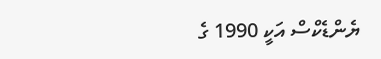ޔެންޑެކްސް އަކީ 1990 ގެ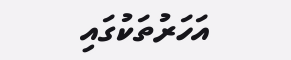އަހަރުތަކުގައި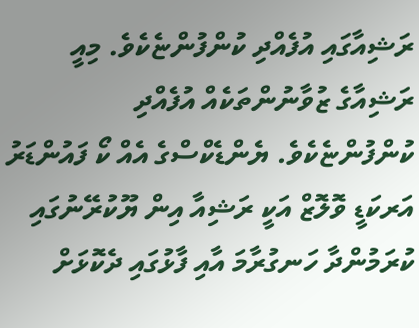ރަޝިއާގައި އުފެއްދި ކުންފުންޏެކެވެ. މިއީ ރަޝިއާގެ ޒުވާނުންތަކެއް އުފެއްދި ކުންފުންޏެކެވެ. ޔެންޑެކްސްގެ އެއް ކޯ ފައުންޑަރު އަރކަޑީ ވޮލޮޒް އަކީ ރަޝިއާ އިން ޔޫކުރޭނުގައި ކުރަމުންދާ ހަނގުރާމަ އާއި ފާޅުގައި ދެކޮޅަށް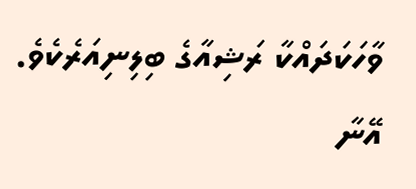ވާހަކަދައްކާ ރަޝިއާގެ ބިލިނިއަރެކެވެ. އޭނާ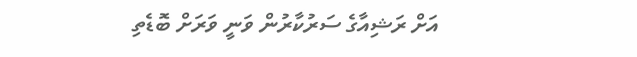އަށް ރަޝިއާގެ ސަރުކާރުން ވަނީ ވަރަށް ބޮޑެތި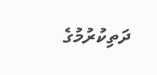ދަތިކުރުމުގެ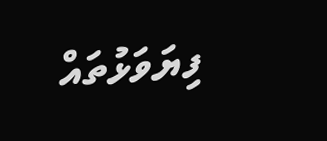ފިޔަވަޅުތައް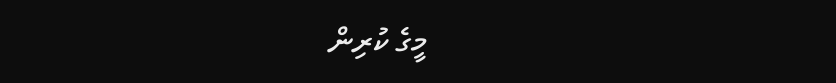މީގެ ކުރިން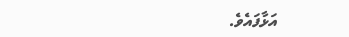އަޅާފައެވެ.